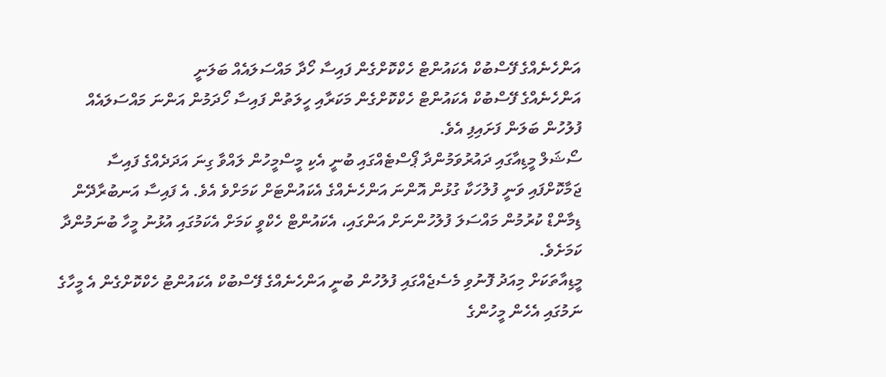އަންހެނެއްގެ ފޭސްބުކް އެކައުންޓް ހެކްކޮށްގެން ފައިސާ ހޯދާ މައްސަލައެއް ބަލަނީ
އަންހެނެއްގެ ފޭސްބުކް އެކައުންޓް ހެކްކޮށްގެން މަކަރާއި ހީލަތުން ފައިސާ ހޯދަމުން އަންނަ މައްސަލައެއް ފުލުހުން ބަލަން ފަށައިފި އެވެ.
ސޯޝަލް މީޑިއާގައި ދައުރުވަމުންދާ ޕޯސްޓެއްގައި ބުނީ އެކި މީސްމީހުން ލައްވާ ގިނަ އަދަދެއްގެ ފައިސާ ޖަމާކޮށްފައި ވަނީ ފުލުހަކާ ގުޅުން އޮންނަ އަންހެނެއްގެ އެކައުންޓަށް ކަމަށްވެ އެވެ. އެ ފައިސާ އަނބުރާދޭން ޑިމާންޑް ކުރުމުން މައްސަލަ ފުލުހުންނަށް އަންގައި، އެކައުންޓް ހެކްވީ ކަމަށް އެކަމުގައި އުޅުނު މީހާ ބުނަމުންދާ ކަމަށެވެ.
މީޑިއާތަކަށް މިއަދު ފޮނުވި މެސެޖެއްގައި ފުލުހުން ބުނީ އަންހެނެއްގެ ފޭސްބުކް އެކައުންޓު ހެކްކޮށްގެން އެ މީހާގެ ނަމުގައި އެހެން މީހުންގެ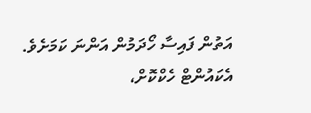އަތުން ފައިސާ ހޯދަމުން އަންނަ ކަމަށެވެ.
އެކައުންޓް ހެކްކޮށް،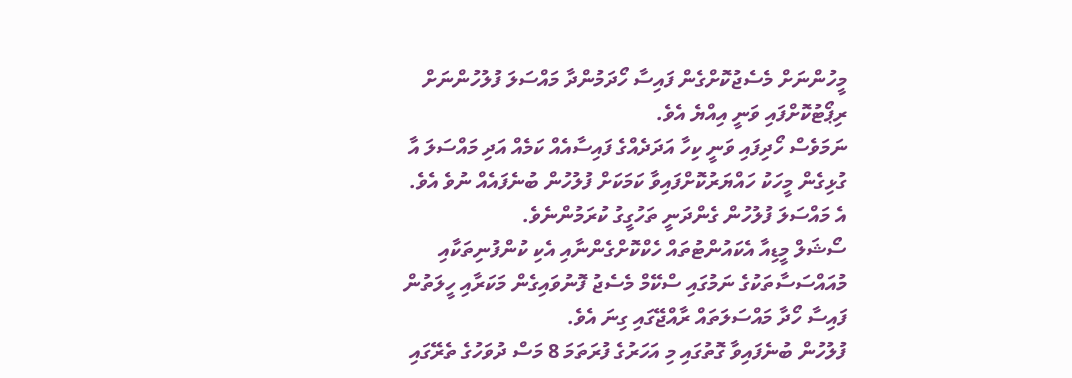މީހުންނަށް މެސެޖުކޮށްގެން ފައިސާ ހޯދަމުންދާ މައްސަލަ ފުލުހުންނަށް ރިޕޯޓުކޮށްފައި ވަނީ އިއްޔެ އެވެ.
ނަމަވެސް ހޯދިފައި ވަނީ ކިހާ އަދަދެއްގެ ފައިސާއެއް ކަމެއް އަދި މައްސަލަ އާ ގުޅިގެން މީހަކު ހައްޔަރުކޮށްފައިވާ ކަމަކަށް ފުލުހުން ބުނެފައެއް ނުވެ އެވެ.
އެ މައްސަލަ ފުލުހުން ގެންދަނީ ތަހުގީގު ކުރަމުންނެވެ.
ސޯޝަލް މީޑިއާ އެކައުންޓުތައް ހެކްކޮށްގެންނާއި އެކި ކުންފުނިތަކާއި މުއައްސަސާތަކުގެ ނަމުގައި ސްކޭމް މެސެޖު ފޮނުވައިގެން މަކަރާއި ހީލަތުން ފައިސާ ހޯދާ މައްސަލަތައް ރާއްޖޭގައި ގިނަ އެވެ.
ފުލުހުން ބުނެފައިވާ ގޮތުގައި މި އަހަރުގެ ފުރަތަމަ 8 މަސް ދުވަހުގެ ތެރޭގައި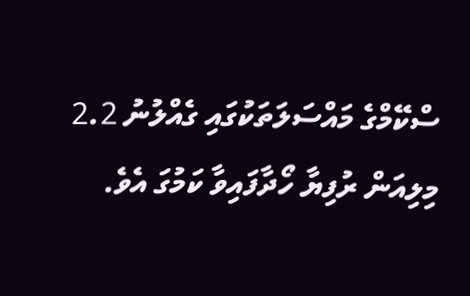ސްކޭމްގެ މައްސަލަތަކުގައި ގެއްލުނު 2.2 މިލިއަން ރުފިޔާ ހޯދާފައިވާ ކަމުގަ އެވެ.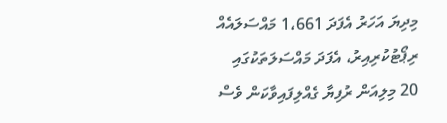މިދިޔަ އަހަރު އެފަދަ 1،661 މައްސަލައެއް ރިޕޯޓުކުރިއިރު، އެފަދަ މައްސަލަތަކުގައި 20 މިލިއަން ރުފިޔާ ގެއްލިފައިވާކަން ވެސް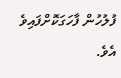ފުލުހުން ފާހަގަކޮށްފައިވެ އެވެ.